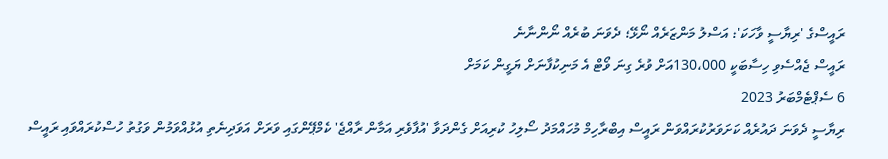ރައީސްގެ 'ރިޔާސީ ވާހަކަ': އަސްލު މަންޒަރެއް ނޯޅޭ؛ ދެވަނަ ބުރެއް ނޯންނާނެ
ރައީސް ޖެއްސެވި ހިސާބަކީ 130،000އަށް ވުރެ ގިނަ ވޯޓް އެ މަނިކުފާނަށް ޔަގީން ކަމަށް
6 ސެޕްޓެމްބަރު 2023
ރިޔާސީ ދެވަނަ ދައުރެއް ކަށަވަރުކުރައްވަން ރައީސް އިބްރާހިމް މުހައްމަދު ސޯލިހު ކުރިއަށް ގެންދަވާ 'އުފާވެރި އަމާން ރާއްޖެ' ކެމްޕޭންގައި ވަރަށް އަވަދިނެތި އުޅުއްވަމުން ވަގުތު ހުސްކުރައްވައި ރައީސް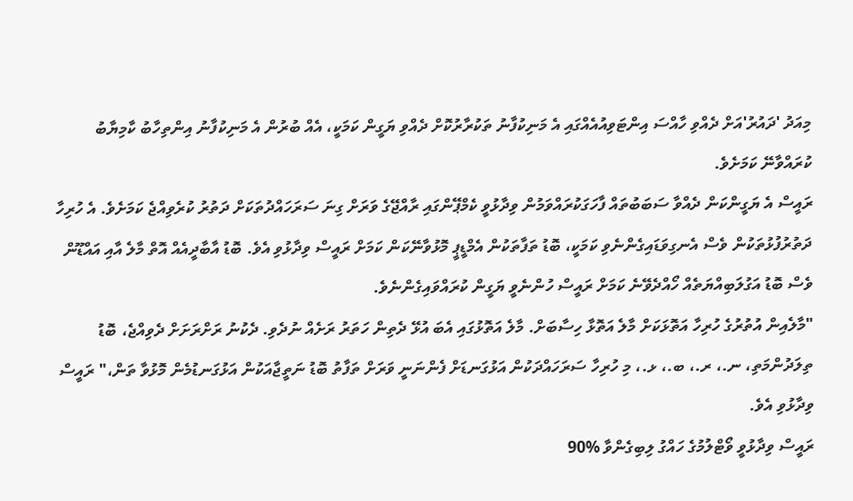މިއަދު 'ދައުރު'އަށް ދެއްވި ހާއްސަ އިންޓަވިއުއެއްގައި އެ މަނިކުފާނު ތަކުރާރުކޮށް ދެއްވި ޔަގީން ކަމަކީ، އެއް ބުރުން އެ މަނިކުފާނު އިންތިހާބު ކާމިޔާބު ކުރައްވާނޭ ކަމަށެވެ.
ރައީސް އެ ޔަގީންކަން ދެއްވާ ސަބަބުތައް ފާހަގަކުރައްވަމުން ވިދާޅުވީ ކެމްޕޭންގައި ރާއްޖޭގެ ވަރަށް ގިނަ ސަރަހައްދުތަކަށް ދަތުރު ކުރެވިއްޖެ ކަމަށެވެ. އެ ހުރިހާ ދަތުރުފުޅުތަކުން ވެސް އެނގިވަޑައިގެންނެވި ކަމަކީ، ބޮޑު ތަފާތަކުން އެމްޑީޕީ މޮޅުވާނޭކަން ކަމަށް ރައީސް ވިދާޅުވި އެވެ. ބޮޑު އާބާދީއެއް އޮތް މާލެ އާއި އައްޑޫން ވެސް ބޮޑު އަގުލަބިއްޔަތެއް ހޯއްދެވޭނެ ކަމަށް ރައީސް ހުންނެވީ ޔަގީން ކުރައްވައިގެންނެވެ.
"މާލެއިން އުތުރުގެ ހުރިހާ އަތޮޅަކަށް މާލެ އަތޮޅާ ހިސާބަށް. މާލެ އަތޮޅުގައި އެބަ އުޅޭ ދެތިން ހަތަރު ރަށެއް ނުދެވި. ދެކުނު ރަށްރަށަށް ދެވިއްޖެ، ބޮޑު ތިލަދުންމަތި، ނ.، ރ.، ބ.، ޅ.، މި ހުރިހާ ސަރަހައްދަކުން އަޅުގަނޑަށް ފެންނަނީ ވަރަށް ތަފާތު ބޮޑު ނަތީޖާއަކުން އަޅުގަނޑުމެން މޮޅުވާ ތަން،" ރައީސް ވިދާޅުވި އެވެ.
ރައީސް ވިދާޅުވީ ވޯޓްލުމުގެ ހައްގު ލިބިގެންވާ %90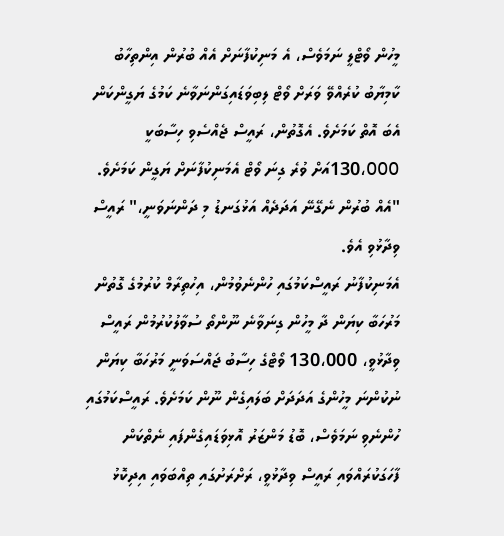މީހުން ވޯޓްލީ ނަމަވެސް، އެ މަނިކުފާނަށް އެއް ބުރުން އިންތިހާބު ކާމިޔާބު ކުރެއްވޭ ވަރަށް ވޯޓް ލިބިވަޑައިގަންނަވާނެ ކަމުގެ ޔަގީންކަން އެބަ އޮތް ކަމަށެވެ. އެގޮތުން، ރައީސް ޖެއްސެވި ހިސާބަކީ 130،000އަށް ވުރެ ގިނަ ވޯޓް އެމަނިކުފާނަށް ޔަގީން ކަމަށެވެ.
"އެއް ބުރުން ނެގޭނޭ އަދަދެއް އަޅުގަނޑު މި ދަންނަވަނީ،" ރައީސް ވިދާޅުވި އެވެ.
އެމަނިކުފާނު ރައީސްކަމުގައި ހުންނެވުމުން، އިހުތިރާމް ކުރުމުގެ ގޮތުން މަރުހަބާ ކިޔަން ދާ މީހުން ގިނަވާނެ ނޫންތޯ ސުވާލުކުރުމުން ރައީސް ވިދާޅުވީ، 130،000 ވޯޓްގެ ހިސާބު ޖައްސަވަނީ މަރުހަބާ ކިޔަން ނުކުންނަ މީހުންގެ އަދަދަށް ބަލައިގެން ނޫން ކަމަށެވެ. ރައީސްކަމުގައި ހުންނެވި ނަމަވެސް، ބޮޑު މަންޒަރު އޮޅިވަޑައިގެންފައި ނެތްކަން ފާހަގަކުރައްވައި ރައީސް ވިދާޅުވީ، ރަށްރަށުގައި ތިއްބަވައި އިދިކޮޅު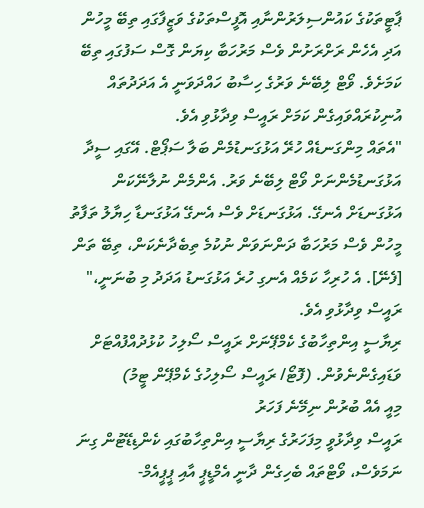ޕާޓީތަކުގެ ކައުންސިލަރުންނާއި އޮފީސްތަކުގެ ވަޒީފާގައި ތިބޭ މީހުން އަދި އެހެން ރަށްރަށުން ވެސް މަރުހަބާ ކިޔަން ގޮސް ސަފުގައި ތިބޭ ކަމަށެވެ. ވޯޓް ލިބޭނެ ވަރުގެ ހިސާބު ހައްދަވަނީ އެ އަދަދުތައް އުނިކުރައްވައިގެން ކަމަށް ރައީސް ވިދާޅުވި އެވެ.
"އެތައް މިންގަނޑެއް ހުރޭ އަޅުގަނޑުމެން ބަލާ ސަޕޯޓް. އޭގައި ސީދާ އަޅުގަނޑުމެންނަށް ވޯޓް ލިބޭނެ ވަރު. އެންމެން ނުލާނޭކަން އަޅުގަނޑަށް އެނގޭ. އަޅުގަނޑަށް ވެސް އެނގޭ އަޅުގަނޑާ ހިޔާލު ތަފާތު މީހުން ވެސް މަރުހަބާ ދަންނަވަން ނުކުމެ ތިބެދާނެކަން، ތިބޭ ތަން [ފެނޭ]. އެ ހުރިހާ ކަމެއް އެނގި ހުރެ އަޅުގަނޑު އަދަދު މި ބުނަނީ،" ރައީސް ވިދާޅުވި އެވެ.
ރިޔާސީ އިންތިހާބުގެ ކެމްޕޭނަށް ރައީސް ސޯލިހު ކުޅުދުއްފުއްޓަށް ވަޑައިގެންނެވުން. (ފޮޓޯ/ ރައީސް ސޯލިހުގެ ކެމްޕޭން ޓީމު)
މިއީ އެއް ބުރުން ނިމޭނެ ފަހަރު
ރައީސް ވިދާޅުވީ މިފަހަރުގެ ރިޔާސީ އިންތިހާބުގައި ކެންޑިޑޭޓުން ގިނަ ނަމަވެސް، ވޯޓްތައް ބެހިގެން ދާނީ އެމްޑީޕީ އާއި ޕީޕީއެމް-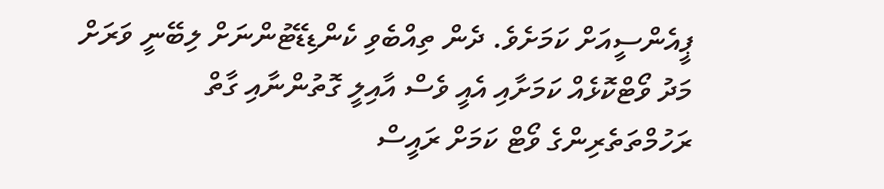ޕީއެންސީއަށް ކަމަށެވެ. ދެން ތިއްބެވި ކެންޑިޑޭޓުންނަށް ލިބޭނީ ވަރަށް މަދު ވޯޓްކޮޅެއް ކަމަށާއި އެއީ ވެސް އާއިލީ ގޮތުންނާއި ގާތް ރަހުމްތަތެރިންގެ ވޯޓް ކަމަށް ރައީސް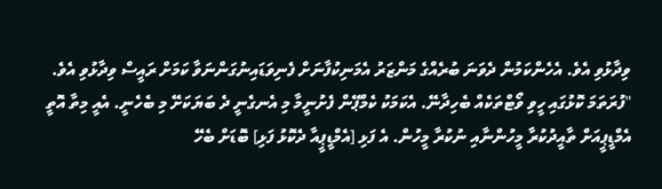ވިދާޅުވި އެވެ. އެހެންކަމުން ދެވަނަ ބުރެއްގެ މަންޒަރު އެމަނިކުފާނަށް ފެނިވަޑައިނުގަންނަވާ ކަމަށް ރައީސް ވިދާޅުވި އެވެ.
"ފުރަތަމަ ކޮޅުގައި ހީވި ވޯޓްތަކެއް ބެހިދާނޭ. އެކަމަކު ކެމްޕޭން ފެށުނީމާ މި އެނގެނީ ދެ ބަޔަކަށޭ މި ބެހެނީ. އެއީ މިތާ އޮތީ އެމްޑީޕީއަށް ތާއީދުކުރާ މީހުންނާއި ނުކުރާ މީހުން. އެ ފަޅި [އެމްޑީޕީއާ ދެކޮޅު ފަޅި] ބޮޑަށް ބެހޭ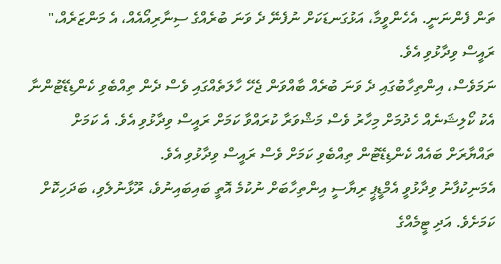ތަން ފެންނަނީ. އެހެންވީމާ، އަޅުގަނޑަކަށް ނުފެނޭ ދެ ވަނަ ބުރެއްގެ ސިނާރިއޯއެއް، އެ މަންޒަރެއް،" ރައީސް ވިދާޅުވި އެވެ.
ނަމަވެސް، އިންތިހާބުގައި ދެ ވަނަ ބުރެއް ބާއްވަން ޖެހޭ ހާލަތެއްގައި ވެސް ދެން ތިއްބެވި ކެންޑިޑޭޓުންނާ އެކު ކޯލިޝަނެއް ހެދުމަށް މިހާރު ވެސް މަޝްވަރާ ކުރައްވާ ކަމަށް ރައީސް ވިދާޅުވި އެވެ. އެ ކަމަށް ތައްޔާރަށް ބައެއް ކެންޑިޑޭޓުން ތިއްބެވި ކަމަށް ވެސް ރައީސް ވިދާޅުވި އެވެ.
އެމަނިކުފާނު ވިދާޅުވީ އެމްޑީޕީ ރިޔާސީ އިންތިހާބަށް ނުކުމެ އޮތީ ބައިބައިނުވެ، ރޫޅާނުލެވި، ބަދަހިކޮށް ކަމަށެވެ. އަދި ޓީމެއްގެ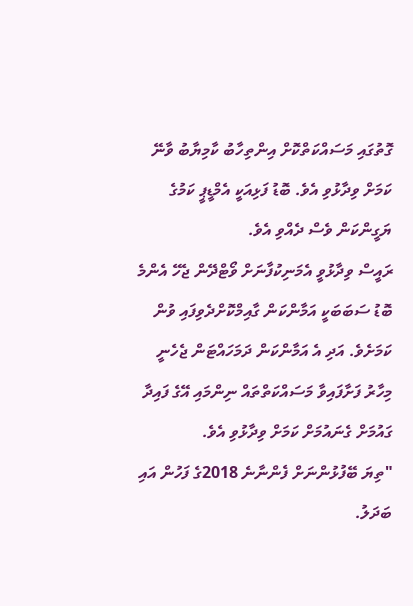ގޮތުގައި މަސައްކަތްކޮށް އިންތިހާބު ކާމިޔާބު ވާނޭ ކަމަށް ވިދާޅުވި އެވެ. ބޮޑު ފަޅިއަކީ އެމްޑީޕީ ކަމުގެ ޔަގީންކަން ވެސް ދެއްވި އެވެ.
ރައީސް ވިދާޅުވީ އެމަނިކުފާނަށް ވޯޓްދޭން ޖެހޭ އެންމެ ބޮޑު ސަބަބަކީ އަމާންކަން ގާއިމްކޮށްދެވިފައި ވުން ކަމަށެވެ. އަދި އެ އަމާންކަން ދަމަހައްޓަން ޖެހެނީ މިހާރު ފަށާފައިވާ މަސައްކަތްތައް ނިންމައި އޭގެ ފައިދާ ގައުމަށް ގެނައުމަށް ކަމަށް ވިދާޅުވި އެވެ.
"ތިޔަ ބޭފުޅުންނަށް ފެންނާނެ 2018ގެ ފަހުން އައި ބަދަލު.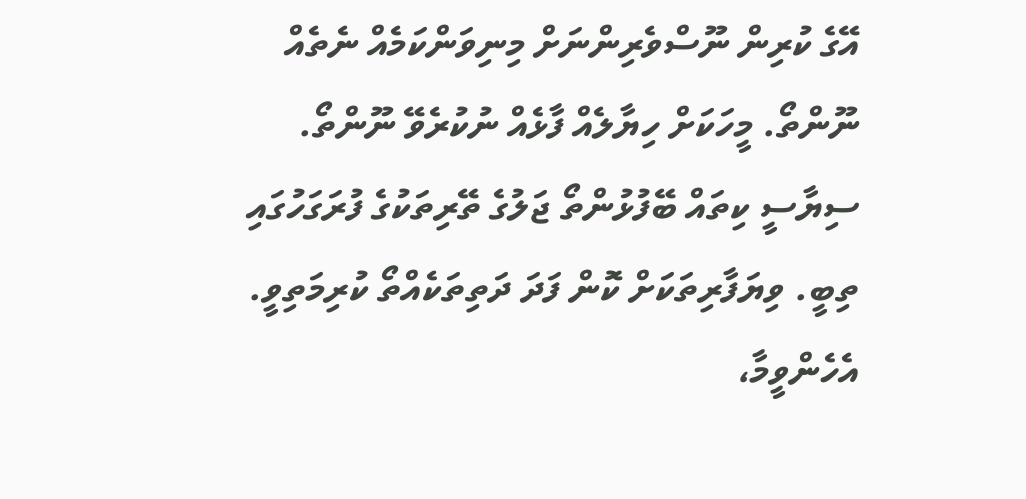އޭގެ ކުރިން ނޫސްވެރިންނަށް މިނިވަންކަމެއް ނެތެއް ނޫންތޯ. މީހަކަށް ހިޔާލެއް ފާޅެއް ނުކުރެވޭ ނޫންތޯ. ސިޔާސީ ކިތައް ބޭފުޅުންތޯ ޖަލުގެ ތޭރިތަކުގެ ފުރަގަހުގައި ތިބީ. ވިޔަފާރިތަކަށް ކޮން ފަދަ ދަތިތަކެއްތޯ ކުރިމަތިވީ. އެހެންވީމާ،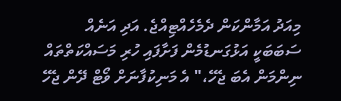މިއަދު އަމާންކަން ދެމެހެއްޓިއްޖެ. އަދި އަނެއް ސަބަބަކީ އަޅުގަނޑުމެން ފަށާފައި ހުރި މަސައްކަތްތައް ނިންމަން އެބަ ޖެހޭ،" އެ މަނިކުފާނަށް ވޯޓް ދޭން ޖެހޭ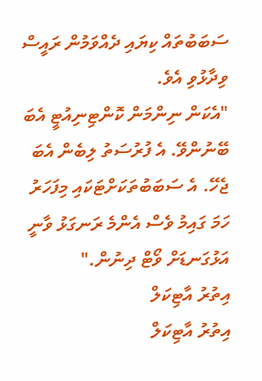ސަބަބުތައް ކިޔައި ދެއްވަމުން ރައީސް ވިދާޅުވި އެވެ.
"އެކަން ނިންމަން ކޮންޓިނިއުޓީ އެބަ ބޭނުންވޭ. އެ ފުރުސަތު ލިބެން އެބަ ޖެހޭ. އެ ސަބަބުތަކަށްޓަކައި މިފަހަރު ހަމަ ގައިމު ވެސް އެންމެ ރަނގަޅު ވާނީ އަޅުގަނޑަށް ވޯޓް ދިނުން."
އިތުރު އާޓިކަލް
އިތުރު އާޓިކަލް